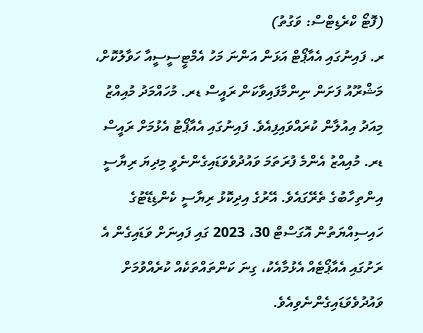(ފޮޓޯ ކްރެޑިޓްސް: ވަގުތު)
ރ. ފައިނުގައި އެއާޕޯޓް އަޅަން އަންނަ މަހު އެމްޓީސީސީއާ ހަވާލުކޮށް، މަޝްރޫއު ފަށަން ނިންމާފައިވާކަން ރައީސް ޑރ. މުހައްމަދު މުއިއްޒު މިއަދު އިއުލާން ކުރައްވައިފިއެވެ. ފައިނުގައި އެއާޕޯޓު އެޅުމަށް ރައީސް ޑރ. މުއިއްޒު އެންމެ ފުރަތަމަ ވައުދުވެވަޑައިގެންނެވީ މިދިޔަ ރިޔާސީ އިންތިހާބުގެ ތެރޭގައެވެ. އޭރުގެ އިދިކޮޅު ރިޔާސީ ކެންޑިޑޭޓުގެ ހައިސިއްޔަތުން އޮގަސްޓް 30، 2023 ގައި ފައިނަށް ވަޑައިގެން އެ ރަށުގައި އެއާޕޯޓެއް އެޅުމާއެކު، ގިނަ ކަންތައްތަކެއް ކުރެއްވުމަށް ވައުދުވެވަޑައިގެންނެވިއެވެ.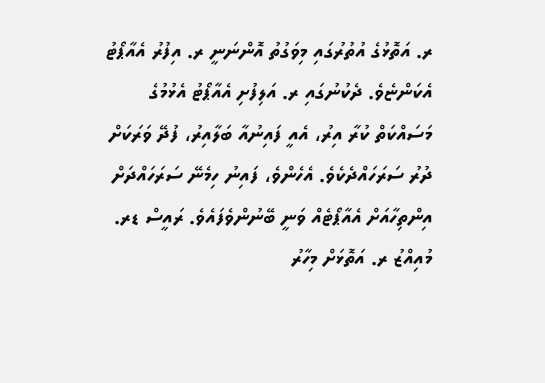ރ. އަތޮޅުގެ އުތުރުގައި މިވަގުތު އޮންނަނީ ރ. އިފުރު އެއާޕޯޓު އެކަންޏެވެ. ދެކުނުގައި ރ. އަލިފުށި އެއާޕޯޓު އެޅުމުގެ މަސައްކަތް ކުރާ އިރު، އެއީ ފައިނުއާ ބަލާއިރު، ފުދޭ ވަރަކަށް ދުރު ސަރަހައްދެކެވެ. އެހެންވެ، ފައިނު ހިމެނޭ ސަރަހައްދަށް އިންތިހާއަށް އެއާޕޯޓެއް ވަނީ ބޭނުންވެފައެވެ. ރައީސް ޑރ. މުއިއްޒު ރ. އަތޮޅަށް މިހާރު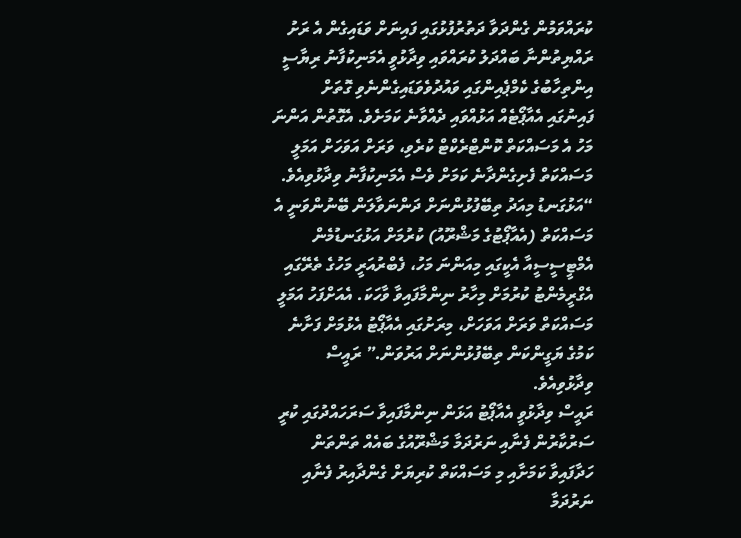ކުރައްވަމުން ގެންދަވާ ދަތުރުފުޅުގައި ފައިނަށް ވަޑައިގެން އެ ރަށު ރައްޔިތުންނާ ބައްދަލު ކުރައްވައި ވިދާޅުވީ އެމަނިކުފާނު ރިޔާސީ އިންތިހާބުގެ ކެމްޕެއިންގައި ވައުދުވެވަޑައިގެންނެވި ގޮތަށް ފައިނުގައި އެއާޕޯޓެއް އަޅުއްވައި ދެއްވާނެ ކަމަށެވެ. އެގޮތުން އަންނަ މަހު އެ މަސައްކަތް ކޮންޓްރެކްޓް ކުރެވި، ވަރަށް އަވަހަށް އަމަލީ މަސައްކަތް ފެށިގެންދާނެ ކަމަށް ވެސް އެމަނިކުފާނު ވިދާޅުވިއެވެ.
“އަޅުގަނޑު މިއަދު ތިބޭފުޅުންނަށް ދަންނަވާލަން ބޭނުންވަނީ އެ މަސައްކަތް (އެއާޕޯޓުގެ މަޝްރޫއު) ކުރުމަށް އަޅުގަނޑުމެން އެމްޓީސީސީއާ އެކީގައި މިއަންނަ މަހު، ފެބްރުއަރީ މަހުގެ ތެރޭގައި އެގްރީމެންޓު ކުރުމަށް މިހާރު ނިންމާފައިވާ ވާހަކަ. އެއަށްފަހު އަމަލީ މަސައްކަތް ވަރަށް އަވަހަށް، މިރަށުގައި އެއާޕޯޓު އެޅުމަށް ފަށާނެ ކަމުގެ ޔަގީންކަން ތިބޭފުޅުންނަށް އަރުވަން.” ރައީސް ވިދާޅުވިއެވެ.
ރައީސް ވިދާޅުވީ އެއާޕޯޓު އަޅަން ނިންމާފައިވާ ސަރަހައްދުގައި ކުރީ ސަރުކާރުން ފެނާއި ނަރުދަމާ މަޝްރޫއުގެ ބައެއް ތަންތަން ހަދާފައިވާ ކަމަށާއި މި މަސައްކަތް ކުރިޔަށް ގެންދާއިރު ފެނާއި ނަރުދަމާ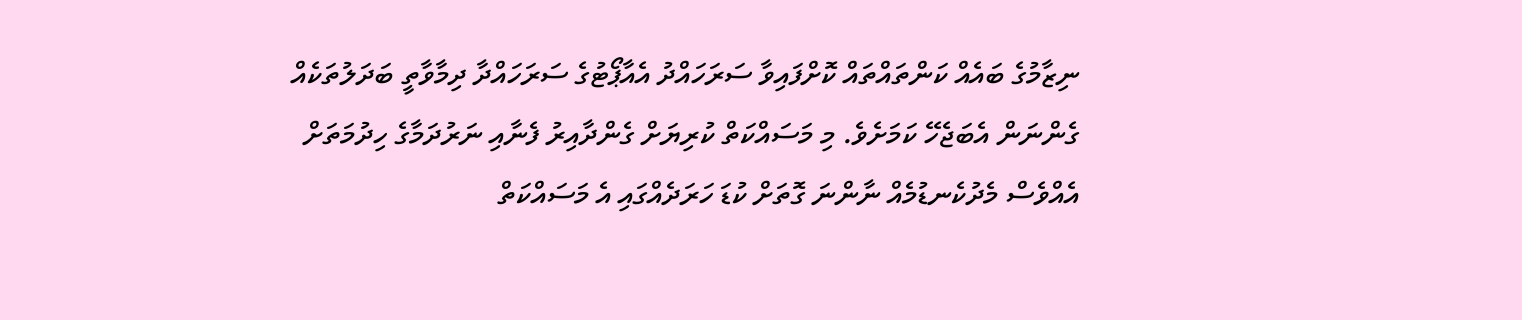ނިޒާމުގެ ބައެއް ކަންތައްތައް ކޮށްފައިވާ ސަރަހައްދު އެއާޕޯޓުގެ ސަރަހައްދާ ދިމާވާތީ ބަދަލުތަކެއް ގެންނަން އެބަޖެހޭ ކަމަށެވެ. މި މަސައްކަތް ކުރިޔަށް ގެންދާއިރު ފެނާއި ނަރުދަމާގެ ހިދުމަތަށް އެއްވެސް މެދުކެނޑުމެއް ނާންނަ ގޮތަށް ކުޑަ ހަރަދެއްގައި އެ މަސައްކަތް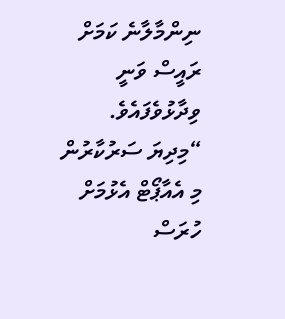ނިންމާލާނެ ކަމަށް ރައީސް ވަނީ ވިދާޅުވެފައެވެ.
“މިދިޔަ ސަރުކާރުން މި އެއާޕޯޓް އެޅުމަށް ހުރަސް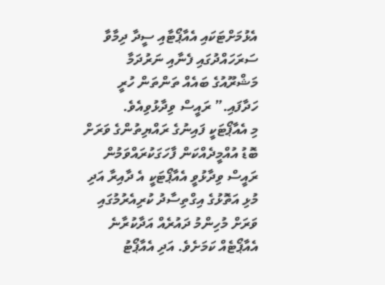އެޅުމަށްޓަކައި އެއާޕޯޓާއި ސީދާ ދިމާވާ ސަރަހައްދުގައި ފެނާއި ނަރުދަމާ މަޝްރޫއުގެ ބައެއް ތަންތަން ހުރީ ހަދާފައި.” ރައީސް ވިދާޅުވިއެވެ.
މި އެއާޕޯޓަކީ ފައިނުގެ ރައްޔިތުންގެ ވަރަށް ބޮޑު އުއްމީދެއްކަން ފާހަގަކުރައްވަމުން ރައީސް ވިދާޅުވީ އެއާޕޯޓަކީ އެ ދާއިރާ އަދި މުޅި އަތޮޅުގެ އިގްތިސާދު ކުރިއެރުމުގައި ވަރަށް މުހިންމު ދައުރެއް އަދާކުރާނެ އެއާޕޯޓެއް ކަމަށެވެ. އަދި އެއާޕޯޓު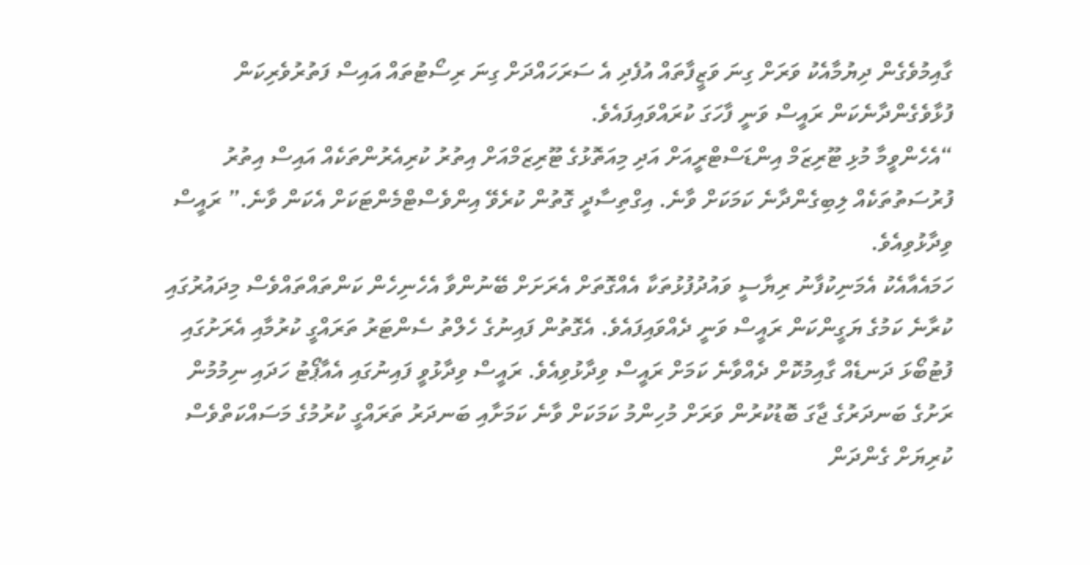ގާއިމުވެގެން ދިޔުމާއެކު ވަރަށް ގިނަ ވަޒީފާތައް އުފެދި އެ ސަރަހައްދަށް ގިނަ ރިސޯޓުތައް އައިސް ފަތުރުވެރިކަން ފުޅާވެގެންދާނެކަން ރައީސް ވަނީ ފާހަގަ ކުރައްވައިފައެވެ.
“އެހެންވީމާ މުޅި ޓޫރިޒަމް އިންޑަސްޓްރީއަށް އަދި މިއަތޮޅުގެ ޓޫރިޒަމްއަށް އިތުރު ކުރިއެރުންތަކެއް އައިސް އިތުރު ފުރުސަތުތަކެއް ލިބިގެންދާނެ ކަމަކަށް ވާނެ. އިގްތިސާދީ ގޮތުން ކުރެވޭ އިންވެސްޓްމެންޓަކަށް އެކަން ވާނެ.” ރައީސް ވިދާޅުވިއެވެ.
ހަމައެއާއެކު އެމަނިކުފާނު ރިޔާސީ ވައުދުފުޅުތަކާ އެއްގޮތަށް އެރަށަށް ބޭނުންވާ އެހެނިހެން ކަންތައްތައްވެސް މިދައުރުގައި ކުރާނެ ކަމުގެ ޔަގީންކަން ރައީސް ވަނީ ދެއްވައިފައެވެ. އެގޮތުން ފައިނުގެ ހެލްތު ސެންޓަރު ތަރައްގީ ކުރުމާއި އެރަށުގައި ފުޓުބޯޅަ ދަނޑެއް ގާއިމުކޮށް ދެއްވާނެ ކަމަށް ރައީސް ވިދާޅުވިއެވެ. ރައީސް ވިދާޅުވީ ފައިނުގައި އެއާޕޯޓު ހަދައި ނިމުމުން ރަށުގެ ބަނދަރުގެ ޖާގަ ބޮޑުކުރުން ވަރަށް މުހިންމު ކަމަކަށް ވާނެ ކަމަށާއި ބަނދަރު ތަރައްގީ ކުރުމުގެ މަސައްކަތްވެސް ކުރިޔަށް ގެންދަން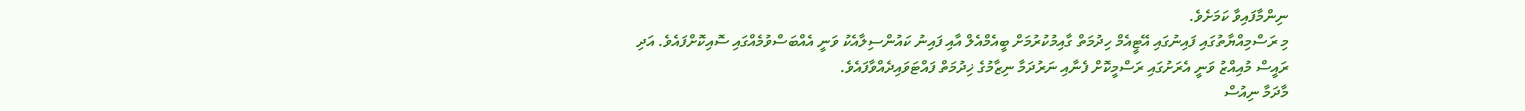ނިންމާފައިވާ ކަމަށެވެ.
މި ރަސްމިއްޔާތުގައި ފައިނުގައި އޭޓީއެމް ހިދުމަތް ގާއިމުކުރުމަށް ބީއެމްއެލް އާއި ފައިނު ކައުންސިލާއެކު ވަނީ އެއްބަސްވުމެއްގައި ސޮއިކޮށްފައެވެ. އަދި ރައީސް މުއިއްޒު ވަނީ އެރަށުގައި ރަސްމީކޮށް ފެނާއި ނަރުދަމާ ނިޒާމުގެ ޚިދުމަތް ފައްޓަވައިދެއްވާފައެވެ.
މާދަމާ ނިއުސް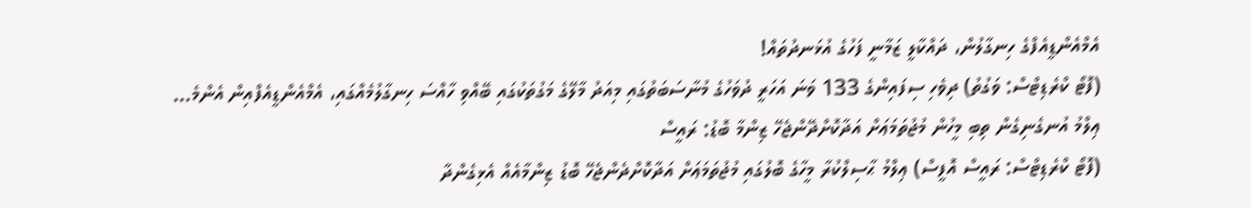އެމްއެންޑީއެފްގެ ހިނގާލުން، ދައްކާލީ ޒަމާނީ ފަހުގެ އުޅަނދުތައް!
(ފޮޓޯ ކްރެޑިޓްސް: ވަގުތު) ދިވެހި ސިފައިންގެ 133 ވަނަ އަހަރީ ދުވަހުގެ މުނާސަބަތުގައި މިއަދު މާލޭގެ މަގުތަކުގައި ބޭއްވި ހާއްސަ ހިނގާލުމެއްގައި، އެމްއެންޑީއެފްއިން އެންމެ...
ޢިލްމު އުނގެނިގެން ތިބި މީހުން މުޖުތަމަޢަށް އަދާކޮށްދޭންޖެހޭ ޒިންމާ ބޮޑު: ރައީސް
(ފޮޓޯ ކްރެޑިޓްސް: ރައީސް އޮފީސް) ޢިލްމު ޙާސިލްކުރާ މީހާގެ ބޮލުގައި މުޖުތަމަޢަށް އަދާކޮށްދެންޖެހޭ ބޮޑު ޒިންމާއެއް އެޅިގެންދާ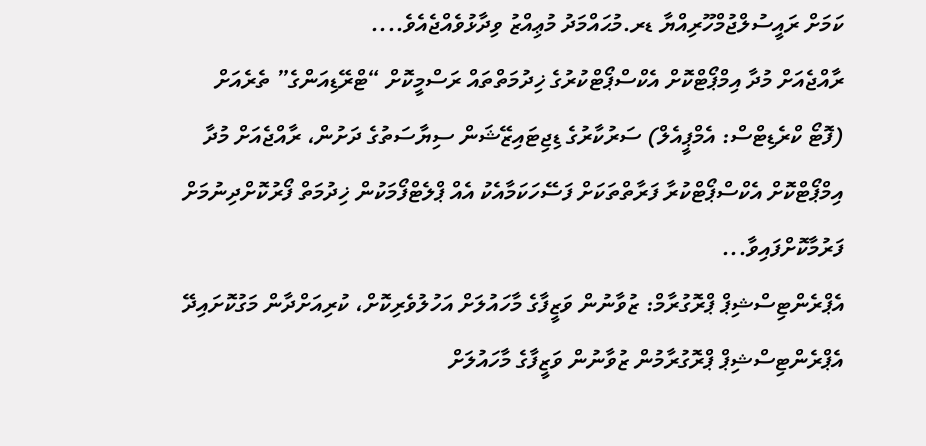ކަމަށް ރައީސުލްޖުމްހޫރިއްޔާ ޑރ.މުޙައްމަދު މުޢިއްޒު ވިދާޅުވެއްޖެއެވެ....
ރާއްޖެއަށް މުދާ އިމްޕޯޓްކޮށް އެކްސްޕޯޓްކުރުގެ ޚިދުމަތްތައް ރަސްމީކޮށް “ޓްރޭޑިއަންގެ” ތެރެއަށް
(ފޮޓޯ ކްރެޑިޓްސް: އެމްޕީއެލް) ސަރުކާރުގެ ޑިޖިޓައިޒޭޝަން ސިޔާސަތުގެ ދަށުން، ރާއްޖެއަށް މުދާ އިމްޕޯޓްކޮށް އެކްސްޕޯޓްކުރާ ފަރާތްތަކަށް ފަސޭހަކަމާއެކު އެއް ޕްލެޓްފޯމަކުން ޚިދުމަތް ފޯރުކޮށްދިނުމަށް ފަރުމާކޮށްފައިވާ...
އެޕްރެންޓިސްޝިޕް ޕްރޮގުރާމް: ޒުވާނުން ވަޒީފާގެ މާހައުލަށް އަހުލުވެރިކޮށް، ކުރިއަށްދާން މަގުކޮށައިދޭ
އެޕްރެންޓިސްޝިޕް ޕްރޮގުރާމުން ޒުވާނުން ވަޒީފާގެ މާހައުލަށް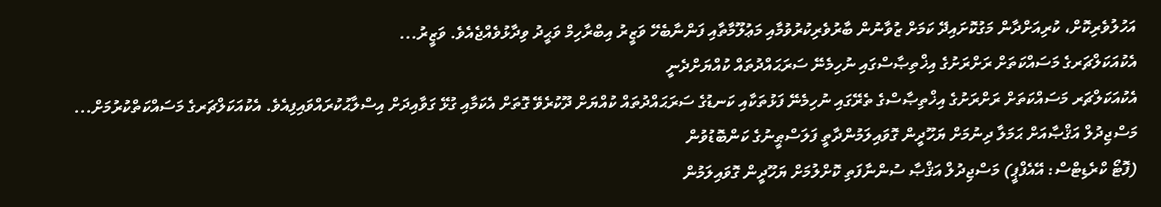އަހުލުވެރިކޮށް، ކުރިއަށްދާން މަގުކޮށައިދޭ ކަމަށް ޒުވާނުން ބާރުވެރިކުރުވުމާއި މަޢުލޫމާތާއި ފަންނާބެހޭ ވަޒީރު އިބްރާހިމް ވަޙީދު ވިދާޅުވެއްޖެއެވެ. ވަޒީރު...
އެކުއަކަލްޗަރގެ މަސައްކަތަށް ރަށްރަށުގެ އިޚްތިޞާސްގައި ނުހިމެނޭ ސަރަޙައްދުތައް ކުއްޔަށްދެނީ
އެކުއަކަލްޗަރ މަސައްކަތަށް ރަށްރަށުގެ އިޚްތިޞާސްގެ ތެރޭގައި ނުހިމެނޭ ފަޅުތަކާއި ކަނޑުގެ ސަރަޙައްދުތައް ކުއްޔަށް ދޫކުރެވޭ ގޮތަށް އެކަމާއި ގުޅޭ ގަވާއިދަށް އިސްލާޙުކުރައްވައިފިއެވެ. އެކުއަކަލްޗަރގެ މަސައްކަތްކުރުމަށް...
މަސްޖިދުލް އަޤްޞާއަށް ޙަމަލާ ދިނުމަށް ޔަހޫދީން ގޮވައިލަމުންދާތީ ފަލަސްޠީނުގެ ކަންބޮޑުވުން
(ފޮޓޯ ކްރެޑިޓްސް: އޭއެފްޕީ) މަސްޖިދުލް އަޤްޞާ ސުންނާފަތި ކޮށްލުމަށް ޔަހޫދީން ގޮވައިލަމުން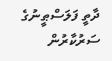ދާތީ ފަލަސްޠީނުގެ ސަރުކާރުން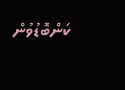ކަންބޮޑުވުން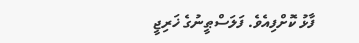ފާޅު ކޮށްފިއެވެ. ފަލަސްޠީނުގެ ޚަރިޖީ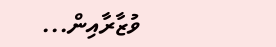ވުޒާރާއިން...